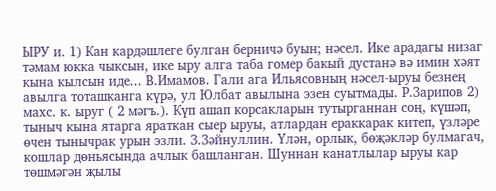ЫРУ и. 1) Кан кардәшлеге булган берничә буын; нәсел. Ике арадагы низаг тәмам юкка чыксын, ике ыру алга таба гомер бакый дустанә вә имин хәят кына кылсын иде... В.Имамов. Гали ага Ильясовның нәсел-ыруы безнең авылга тоташканга күрә, ул Юлбат авылына эзен суытмады. Р.Зарипов 2) махс. к. ыруг ( 2 мәгъ.). Күп ашап корсакларын тутырганнан соң, күшәп, тыныч кына ятарга яраткан сыер ыруы, атлардан ераккарак китеп, үзләре өчен тынычрак урын эзли. З.Зәйнуллин. Үлән, орлык, бөҗәкләр булмагач, кошлар дөньясында ачлык башланган. Шуннан канатлылар ыруы кар төшмәгән җылы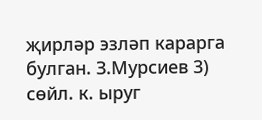җирләр эзләп карарга булган. З.Мурсиев 3) сөйл. к. ыруг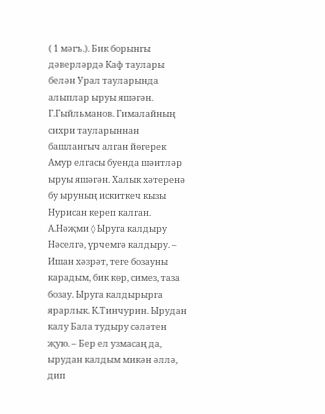( 1 мәгъ.). Бик борынгы дәверләрдә Каф таулары белән Урал тауларында алыплар ыруы яшәгән. Г.Гыйльманов. Гималайның сихри тауларыннан башлангыч алган йөгерек Амур елгасы буенда шәитләр ыруы яшәгән. Халык хәтеренә бу ыруның искиткеч кызы Нурисан кереп калган. А.Нәҗми ◊ Ыруга калдыру Нәселгә, үрчемгә калдыру. – Ишан хәзрәт, теге бозауны карадым, бик көр, симез, таза бозау. Ыруга калдырырга ярарлык. К.Тинчурин. Ырудан калу Бала тудыру сәләтен җую. – Бер ел узмасаң да, ырудан калдым микән әллә, дип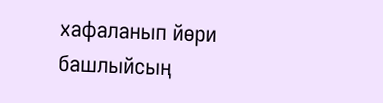хафаланып йөри башлыйсың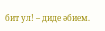бит ул! – диде әбием.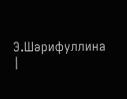Э.Шәрифуллина |